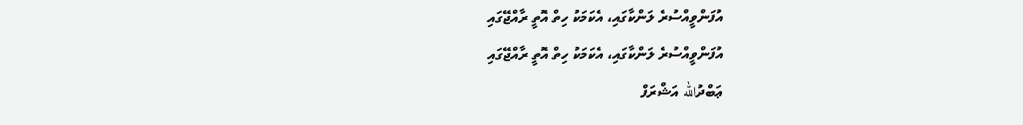އުފަންވީއްސުރެ ލަންކާގައި، އެކަމަކު ހިތް އޮތީ ރާއްޖޭގައި
އުފަންވީއްސުރެ ލަންކާގައި، އެކަމަކު ހިތް އޮތީ ރާއްޖޭގައި
ޢަބްދުالله އަޝްރަފް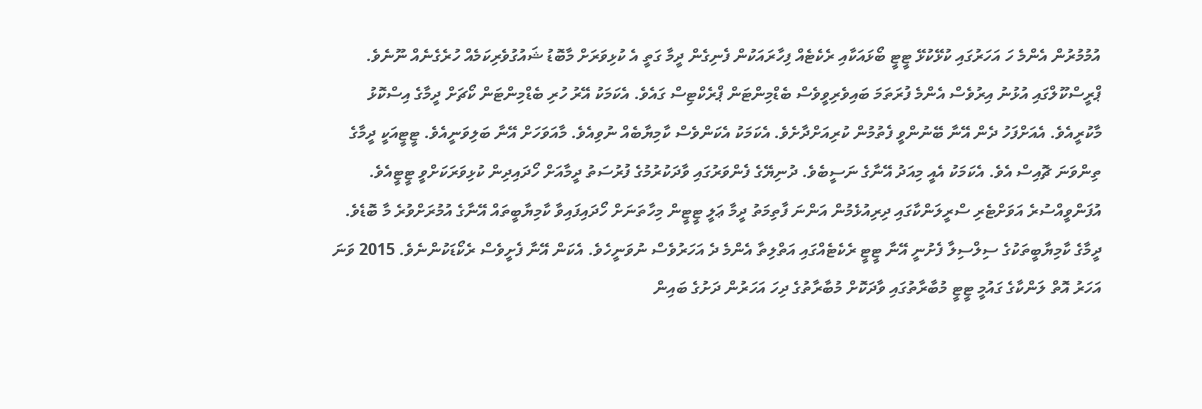އުމުމުރުން އެންމެ ހަ އަހަރުގައި ކުޅޭކުޅޭ ޓީޓީ ބޯޅައަކާއި ރެކެޓެއް ފިހާރައަކުން ފެނިގެން ދީމާ ގަތީ އެ ކުޅިވަރަށް މާބޮޑު ޝައުގުވެރިކަމެއް ހުރެގެނެއް ނޫނެވެ. ޕްރީސްކޫލްގައި އުޅުނު އިރުވެސް އެންމެ ފުރަތަމަ ބައިވެރިވީވެސް ބެޑްމިންޓަން ޕްރެކްޓިސް ގައެވެ. އެކަމަކު އޭރު ހުރި ބެޑްމިންޓަން ކޯޗަށް ދީމާގެ އިސްކޮޅު މާކުރީއެވެ. އެއަށްފަހު ދެން އޭނާ ބޭނުންވީ ފެތުމުން ކުރިއަށްދާށެވެ. އެކަމަކު އެކަންވެސް ކާމިޔާބެއް ނުވިއެވެ. މާއަވަހަށް އޭނާ ބަލިވަނީއެވެ. ޓީޓީއަކީ ދީމާގެ ތިންވަނަ ޗޮއިސް އެވެ. އެކަމަކު އެއީ މިއަދު އޭނާގެ ނަސީބެވެ. ދުނިޔޭގެ ފެންވަރުގައި ވާދަކުރުމުގެ ފުރުސަތު ދީމާއަށް ހޯދައިދިން ކުޅިވަރަކަށްވީ ޓީޓީއެވެ.
އުފަންވީއްސުރެ އަވަށްޓެރި ސްރީލަންކާގައި ދިރިއުޅެމުން އަންނަ ފާތިމަތު ދީމާ ޢަލީ ޓީޓީން މިހާތަނަށް ހޯދައިފައިވާ ކާމިޔާބީތައް އޭނާގެ އުމުރަށްވުރެ މާ ބޮޑެވެ. ދީމާގެ ކާމިޔާބީތަކުގެ ސިލްސިލާ ފެށުނީ އޭނާ ޓީޓީ ރެކެޓެއްގައި އަތްލިތާ އެންމެ ދެ އަހަރުވެސް ނުވަނީހެވެ. އެކަން އޭނާ ފެށީވެސް ރެކޯޑަކުންނެވެ. 2015 ވަނަ އަހަރު އޮތް ލަންކާގެ ގައުމީ ޓީޓީ މުބާރާތުގައި ވާދަކޮށް މުބާރާތުގެ ދިހަ އަހަރުން ދަށުގެ ބައިން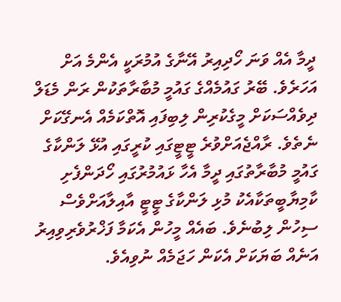ދީމާ އެއް ވަނަ ހޯދިއިރު އޭނާގެ އުމުރަކީ އެންމެ އަށް އަހަރެވެ. ބޭރު ގައުމެއްގެ ގައުމީ މުބާރާތަކުން ރަން މެޑަލް ދިވެއްސަކަށް މީގެކުރިން ލިބިފައި އޮތްކަމެއް އެނގޭކަށް ނެތެވެ. ރާއްޖެއަށްވުރެ ޓީޓީގައި ކުރީގައި އުޅޭ ލަންކާގެ ގައުމީ މުބާރާތުގައި ދީމާ އެހާ ޅައުމުރުގައި ހޯދަންފެށި ކާމިޔާބީތަކާއެކު މުޅި ލަންކާގެ ޓީޓީ އާއިލާއަށްވެސް ސިހުން ލިބުނެވެ. ބައެއް މީހުން އެކަމާ ފަޚްރުވެރިވިއިރު އަނެއް ބަޔަކަށް އެކަން ހަޖަމެއް ނުވިއެވެ.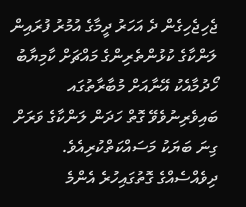ޖެހިޖެހިގެން ދެ އަހަރު ދީމާގެ އުމުރު ފުރައިން ލަންކާގެ ކުޅުންތެރިންގެ މައްޗަށް ކާމިޔާބު ހޯދުމާއެކު އޭނާއަށް މުބާރާތުގައ ބައިވެރިނުވެވޭ ގޮތް ހަދަން ލަންކާގެ ވަރަށް ގިނަ ބަޔަކު މަސައްކަތްކުރިއެވެ. ދިވެއްސެއްގެ ގޮތުގައިހުރެ އެންމެ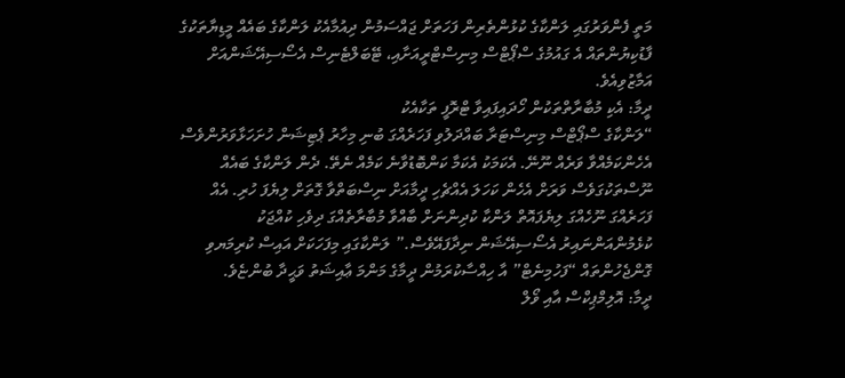މަތީ ފެންވަރުގައި ލަންކާގެ ކުޅުންތެރިން ފަހަތަށް ޖައްސަމުން ދިއުމާއެކު ލަންކާގެ ބައެއް މީޑިޔާތަކުގެ ފާޑުކިޔުންތައް އެ ގައުމުގެ ސްޕޯޓްސް މިނިސްޓްރީއަށާއި، ޓޭބަލްޓެނިސް އެސޯސިއޭޝަންއަށް އަމާޒުވިއެވެ.
ދީމާ: އެކި މުބާރާތްތަކުން ހޯދައިފައިވާ ޓްރޮފީ ތަކާއެކު
“ލަންކާގެ ސްޕޯޓްސް މިނިސްޓަރާ ބައްދަލުވި ފަހަރެއްގަ ބުނި މިހާރު ޕެޓިޝަން ހުށަހަޅާވަރުންވެސް އެހެންކަމެއްވާ ވަރެއް ނޫނޭ. އެކަމަކު އެކަމާ ކަންބޮޑުވާނެ ކަމެއް ނެތޭ. ދެން ލަންކާގެ ބައެއް ނޫސްތަކުގަވެސް ވަރަށް އެހެން ކަހަލަ އެއްޗެހި ދީމާއަށް ނިސްބަތްވާ ގޮތަށް ލިޔެފަ ހުރި. އެއް ފަހަރެއްގަ ނޫހެއްގަ ލިޔެފައޮތް ލަންކާ ކުދިންނަށް ބާއްވާ މުބާރާތެއްގަ ދިވެހި ކުއްޖަކު ކުޅެމުންއަންނައިރު އެސޯސިއޭޝަން ނިދާފައޭވެސް.” ލަންކާގައި މިފަހަކަށް އައިސް ކުރިމަޔވި ގޮންޖެހުންތައް “ފަހުމިނެޓް” އާ ހިއްސާކުރަމުން ދީމާގެ މަންމަ ޢާއިޝަތު ވަޙީދާ ބުންޏެވެ.
ދީމާ: އޮލިމްޕިކްސް އާއި ވޯލް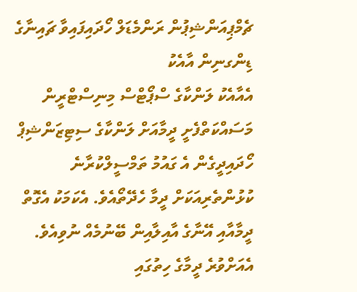ޗެމްޕިއަންޝިޕުން ރަންމެޑަލް ހޯދައިފައިވާ ޗައިނާގެ ޑިންގނިން އާއެކު
އެއާއެކު ލަންކާގެ ސްޕޯޓްސް މިނިސްޓްރީން މަސައްކަތްފެށީ ދީމާއަށް ލަންކާގެ ސިޓިޒަންޝިޕް ހޯދައިދީގެން އެ ގައުމު ތަމްސީލްކުރާނެ ކުޅުންތެރިއަކަށް ދީމާ ހެދޭތޯއެވެ. އެކަމަކު އެގޮތް ދީމާއާއި އޭނާގެ އާއިލާއިން ބޭނުމެއް ނުވިއެވެ. އެއަށްވުރެ ދީމާގެ ހިތުގައި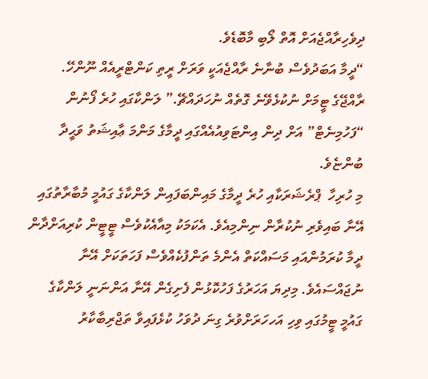ދިވެހިރާއްޖެއަށް އޮތް ލޯބި މާބޮޑެވެ.
“ދީމާ އަބަދުވެސް ބުނާނެ ރާއްޖެއަކީ ވަރަށް ރީތި ކަންޓްރީއެއް ނޫންހޭ. ރާއްޖޭގެ ޓީމަށް ނުކުޅެވޭނެ ގޮތެއް ނުހަދައްޗޭ.” ލަންކާގައި ހުރެ ފޯނުން “ފަހުމިނެޓް” އަށް ދިން އިންޓަވިއުއެއްގައި ދީމާގެ މަންމަ ޢާއިޝަތު ވަޙީދާ ބުންޏެވެ.
މި ހުރިހާ  ޕްރެޝަރަކާއި ހުރެ ދީމާގެ މައިންބަފައިން ލަންކާގެ ގައުމީ މުބާރާތުގައި އޭނާ ބައިވެރި ނުކުރާން ނިންމިއެވެ. އެކަމަކު މިއާއެކުވެސް ޓީޓީން ކުރިއަށްދާން ދީމާ ކުރަމުންއައި މަސައްކަތް އެންމެ ތަންފުކެއްވެސް ފަހަތަކަށް އޭނާ ނުޖައްސައެވެ. މިދިޔަ އަހަރުގެ ފަހުކޮޅުން ފެށިގެން އޭނާ އަންނަނީ ލަންކާގެ ގައުމީ ޓީމުގައި ވިހި އަހހަރަށްވުރެ ގިނަ ދުވަހު ކުޅެފައިވާ ތަޖްރިބާކާރު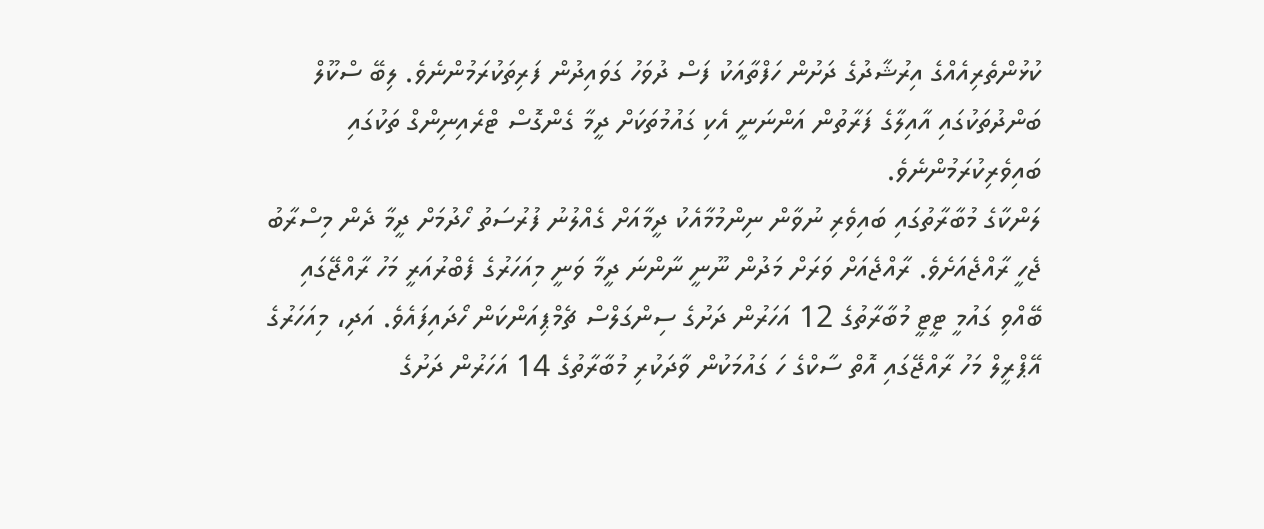ކުޅުންތެރިއެއްގެ އިރުޝާދުގެ ދަށުން ހަފްތާއަކު ފަސް ދުވަހު ގަވައިދުން ފަރިތަކުރަމުންނެވެ. ލިބޭ ސްކޫލް ބަންދުތަކުގައި އާއިލާގެ ފަރާތުން އަންނަނީ އެކި ގައުމުތަކަށް ދީމާ ގެންގޮސް ޓްރެއިނިންގް ތަކުގައި ބައިވެރިކުރަމުންނެވެ.
ލަންކާގެ މުބާރާތުގައި ބައިވެރި ނުވާން ނިންމުމާއެކު ދީމާއަށް ގެއްލުނު ފުރުސަތު ހޯދުމަށް ދީމާ ދެން މިސްރާބު ޖެހީ ރާއްޖެއަށެވެ. ރާއްޖެއަށް ވަރަށް މަދުން ނޫނީ ނާންނަ ދީމާ ވަނީ މިއަހަރުގެ ފެބްރުއަރީ މަހު ރާއްޖޭގައި ބޭއްވި ގައުމީ ޓީޓީ މުބާރާތުގެ 12 އަހަރުން ދަށުގެ ސިންގަލްސް ޗެމްޕިއަންކަން ހޯދައިފައެވެ. އަދި، މިއަހަރުގެ އޭޕްރީލް މަހު ރާއްޖޭގައި އޮތް ސާކްގެ ހަ ގައުމަކުން ވާދަކުރި މުބާރާތުގެ 14 އަހަރުން ދަށުގެ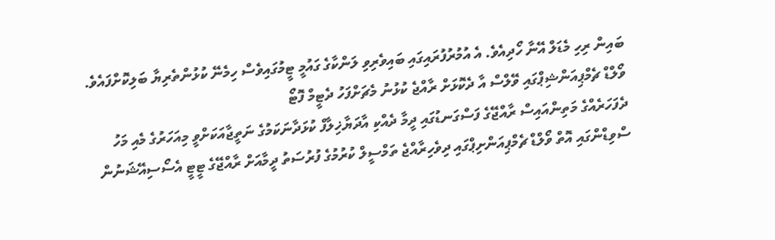ބައިން ރިހި މެޑަލް އޭނާ ހޯދިއެވެ. އެ އުމުރުފުރައިގައި ބައިވެރިވި ލަންކާގެ ގައުމީ ޓީމުގައިވެސް ހިމެނޭ ކުޅުންތެރިޔާ ބަލިކޮށްފައެވެ.
ވޯލްޑް ޗެމްޕިއަންޝިޕްގައި ވޭލްސް އާ ދެކޮޅަށް ރާއްޖެ ކުޅުނު މެޗަށްފަހު ދެޓީމް ފޮޓޯ
ދެފަހަރެއްގެ މަތިންއައިސް ރާއްޖޭގެ ފަސްގަނޑުގައި ދީމާ ދެއްކި އާދަޔާޚިލާފް ކުޅަދާނަކަމުގެ ނަތީޖާއަކަށްވީ މިއަހަރުގެ މެއި މަހު ސްވިޑްންގައި އޮތް ވޯލްޑް ޗެމްޕިއަންށިޕްގައި ދިވެހިރާއްޖެ ތަމްސީލް ކުރުމުގެ ފުރުސަތު ދީމާއަށް ރާއްޖޭގެ ޓީޓީ އެސޯސިއޭޝަނުން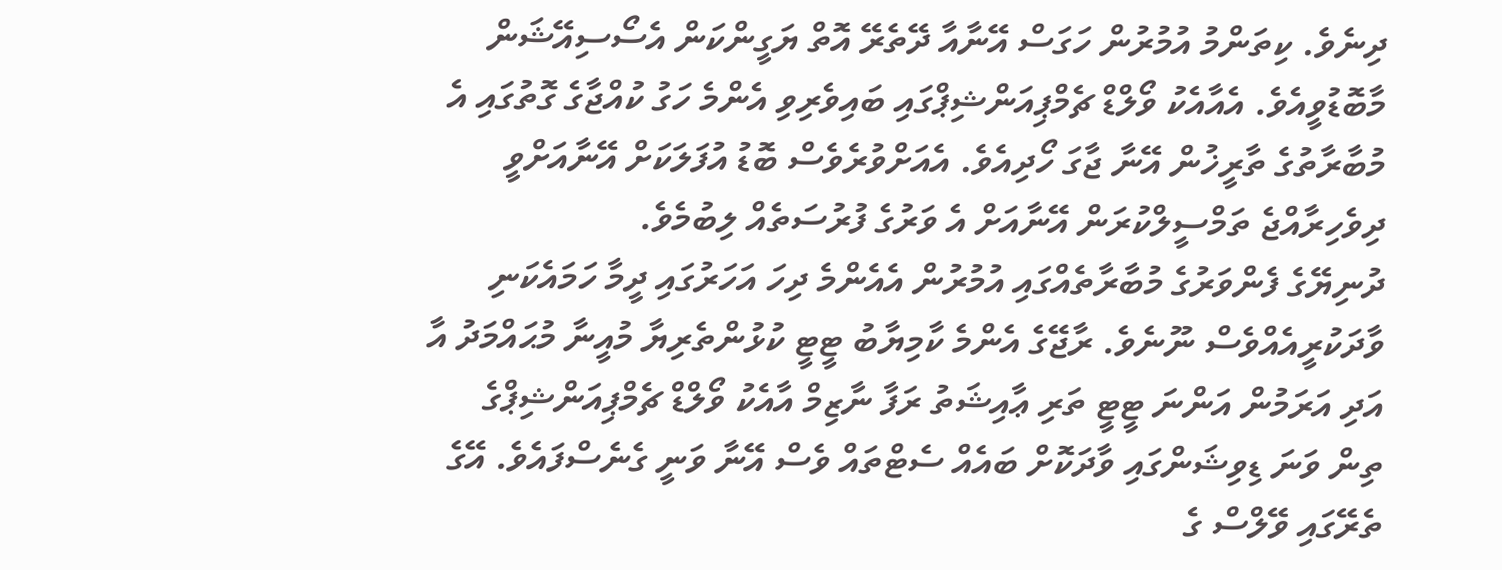ދިނެވެ. ކިތަންމު އުމުރުން ހަގަސް އޭނާއާ ދޭތެރޭ އޮތް ޔަގީންކަން އެސޯސިއޭޝަން މާބޮޑުވީއެވެ. އެއާއެކު ވޯލްޑް ޗެމްޕިއަންޝިޕްގައި ބައިވެރިވި އެންމެ ހަގު ކުއްޖާގެ ގޮތުގައި އެ މުބާރާތުގެ ތާރީޚުން އޭނާ ޖާގަ ހޯދިއެވެ. އެއަށްވުރެވެސް ބޮޑު އުފަލަކަށް އޭނާއަށްވީ ދިވެހިރާއްޖެ ތަމްސީލްކުރަން އޭނާއަށް އެ ވަރުގެ ފުރުސަތެއް ލިބުމެވެ.
ދުނިޔޭގެ ފެންވަރުގެ މުބާރާތެއްގައި އުމުރުން އެއެންމެ ދިހަ އަހަރުގައި ދީމާ ހަމައެކަނި ވާދަކުރީއެއްވެސް ނޫނެވެ. ރާޖޭގެ އެންމެ ކާމިޔާބު ޓީޓީ ކުޅުންތެރިޔާ މުއީނާ މުޙައްމަދު އާ އަދި އަރަމުން އަންނަ ޓީޓީ ތަރި ޢާއިޝަތު ރަފާ ނާޒިމް އާއެކު ވޯލްޑް ޗެމްޕިއަންޝިޕްގެ ތިން ވަނަ ޑިވިޝަންގައި ވާދަކޮށް ބައެއް ސެޓްތައް ވެސް އޭނާ ވަނީ ގެނެސްފައެވެ. އޭގެ ތެރޭގައި ވޭލްސް ގެ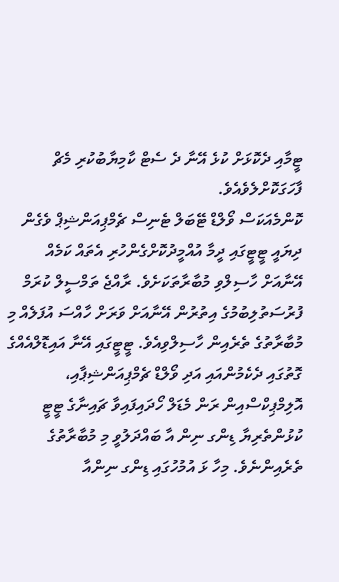ޓީމާއި ދެކޮޅަށް ކުޅެ އޭނާ ދެ ސެޓް ކާމިޔާބުކުރި މެޗް ފާހަގަކޮށްލެވެއެވެ.
ކޮންމެއަކަސް ވޯލްޑް ޓޭބަލް ޓެނިސް ޗެމްޕިއަންޝިޕް ވެގެން ދިޔައީ ޓީޓީގައި ދީމާ އުއްމީދުކޮށްގެންހުރި އެތައް ކަމެއް އޭނާއަށް ހާސިލްވި މުބާރާތަކަށެވެ. ރާއްޖެ ތަމްސީލް ކުރަމް ފުރުސަތުލިބުމުގެ އިތުރުން އޭނާއަށް ވަރަށް ހާއްސަ އުފަލެއް މި މުބާރާތުގެ ތެރެއިން ހާސިލްވިއެވެ. ޓީޓީގައި އޭނާ އައިޑޮލްއެއްގެ ގޮތުގައި ދެކެމުންއައި އަދި ވޯލްޑް ޗެމްޕިއަންޝިޕާއި، އޮލިމްޕިކްސްއިން ރަން މެޑަލް ހޯދައިފައިވާ ޗައިނާގެ ޓީޓީ ކުޅުންތެރިޔާ ޑިންގ ނިން އާ ބައްދަލުވީ މި މުބާރާތުގެ ތެރެއިންނެވެ. މިހާ ޅަ އުމުހުގައި ޑިންގ ނިންއާ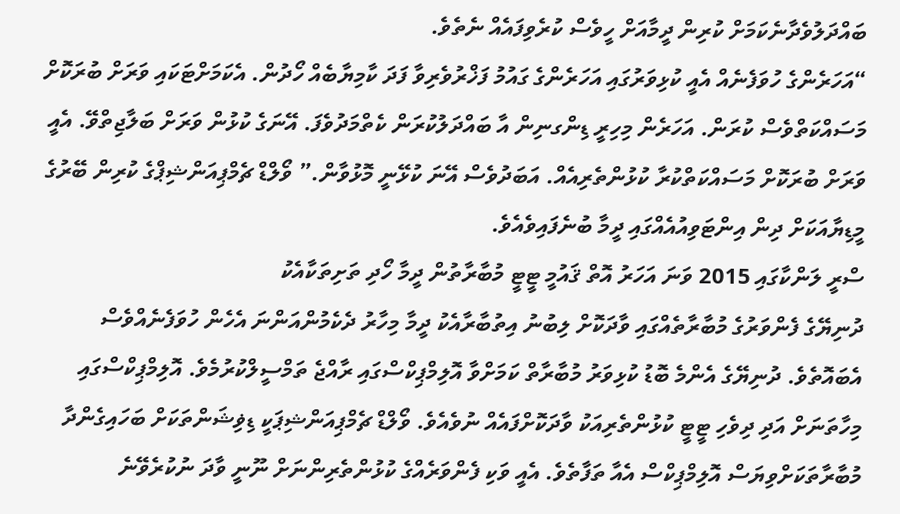ބައްދަލުވެދާނެކަމަށް ކުރިން ދީމާއަށް ހީވެސް ކުރެވިފައެއް ނެތެވެ.
“އަހަރެންގެ ހުވަފެނެއް އެއީ ކުޅިވަރުގައި އަހަރެންގެ ގައުމު ފަޚްރުވެރިވާ ފަދަ ކާމިޔާބެއް ހޯދުން. އެކަމަށްޓަކައި ވަރަށް ބުރަކޮށް މަސައްކަތްވެސް ކުރަން. އަހަރެން މިހިރީ ޑިންގނިން އާ ބައްދަލުކުރަން ކެތްމަދުވެފަ. އޭނަގެ ކުޅުން ވަރަށް ބަލާޖިތްވޭ. އެއީ ވަރަށް ބުރަކޮށް މަސައްކަތްކުރާ ކުޅުންތެރިއެއް. އަބަދުވެސް އޭނަ ކުޅޭނީ މޮޅުވާން.” ވޯލްޑް ޗެމްޕިއަންޝިޕްގެ ކުރިން ބޭރުގެ މީޑިޔާއަކަށް ދިން އިންޓަވިއުއެއްގައި ދީމާ ބުނެފައިވެއެވެ.
ސްރީ ލަންކާގައި 2015 ވަނަ އަހަރު އޮތް ޤައުމީ ޓީޓީ މުބާރާތުން ދީމާ ހޯދި ތަށިތަކާއެކު
ދުނިޔޭގެ ފެންވަރުގެ މުބާރާތެއްގައި ވާދަކޮށް ލިބުނު އިތުބާރާއެކު ދީމާ މިހާރު ދެކެމުންއަންނަ އެހެން ހުވަފެނެއްވެސް އެބައޮތެވެ. ދުނިޔޭގެ އެންމެ ބޮޑު ކުޅިވަރު މުބާރާތް ކަމަށްވާ އޮލިމްޕިކްސްގައި ރާއްޖެ ތަމްސީލްކުރުމެވެ. އޮލިމްޕިކްސްގައި މިހާތަނަށް އަދި ދިވެހި ޓީޓީ ކުޅުންތެރިއަކު ވާދަކޮށްފައެއް ނުވެއެވެ. ވޯލްޑް ޗެމްޕިއަންޝިޕަކީ ޑިޥިޝަންތަކަށް ބަހައިގެންދާ މުބާރާތަކަށްވިޔަސް އޮލިމްޕިކްސް އެއާ ތަފާތެވެ. އެއީ ވަކި ފެންވަރެއްގެ ކުޅުންތެރިންނަށް ނޫނީ ވާދަ ނުކުރެވޭނެ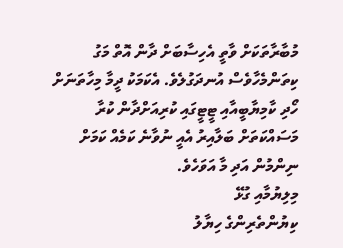މުބާރާތަކަށް ވާތީ އެހިސާބަށް ދާން އޮތް މަގު ކިތަންމެހާވެސް އުނދަގުލެވެ. އެކަމަކު ދީމާ މިހާތަނަށް ހޯދި ކާމިޔާބީއާއި ޓީޓީގައި ކުރިއަށްދާން ކުރާ މަސައްކަތަށް ބަލާއިރު އެއީ ނުވާނެ ކަމެއް ކަމަށް ނިންމުން އަދި މާ އަވަހެވެ.
މިލިޔުމާއި ގުޅޭ
ކިޔުންތެރިންގެ ހިޔާލު